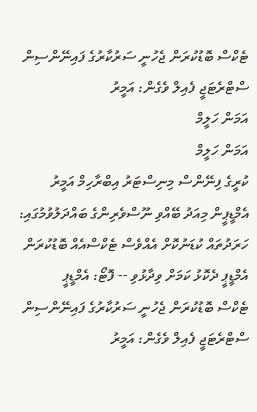ޓެކްސް ބޮޑުކުރަން ޖެހުނީ ސަރުކާރުގެ ފައިނޭންސިން ސްޓްރެޓަޖީ ފެއިލް ވެގެން: އަމީރު
އަމަން ހަލީމް
އަމަން ހަލީމް
ކުރީގެ ފިނޭންސް މިނިސްޓަރު އިބްރާހިމް އަމީރު އެމްޑީޕީން މިއަދު ބޭއްވި ނޫސްވެރިންގެ ބައްދަލުވުމުގައި: ހަރަދުތައް ކުޑަނުކޮށް އެއްވެސް ޓެކްސްއެއް ބޮޑުކުރަން އެމްޑީޕީ ދެކޮޅު ކަމަށް ވިދާޅުވި -- ފޮޓޯ: އެމްޑީޕީ
ޓެކްސް ބޮޑުކުރަން ޖެހުނީ ސަރުކާރުގެ ފައިނޭންސިން ސްޓްރެޓަޖީ ފެއިލް ވެގެން: އަމީރު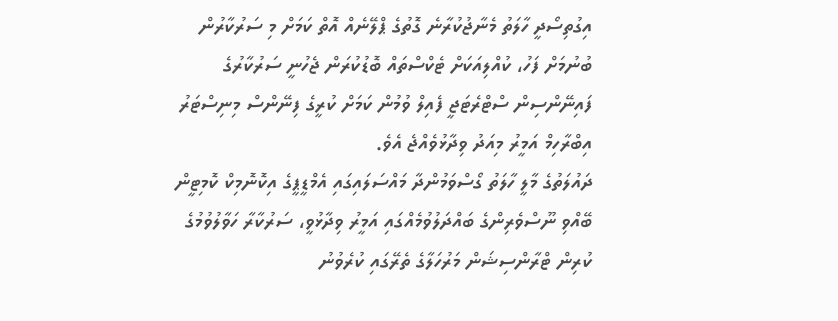އިގުތިސޯދީ ހާލަތު މެނާޖުކުރާނެ ގޮތުގެ ޕްލޭނެއް އޮތް ކަމަށް މި ސަރުކާރުން ބުނުމަށް ފަހު، ކުއްލިއަކަށް ޓެކްސްތައް ބޮޑުކުރަން ޖެހުނީ ސަރުކާރުގެ ފައިނޭންސިން ސްޓްރެޓަޖީ ފެއިލް ވުމުން ކަމަށް ކުރީގެ ފިނޭންސް މިނިސްޓަރު އިބްރާހިމް އަމީރު މިއަދު ވިދާޅުވެއްޖެ އެވެ.
ދައުލަތުގެ މާލީ ހާލަތު ގޯސްވަމުންދާ މައްސަލައިގައި އެމްޑީޕީގެ އިކޮނޮމިކް ކޮމިޓީން ބޭއްވި ނޫސްވެރިންގެ ބައްދަލުވުމެއްގައި އަމީރު ވިދާޅުވީ، ސަރުކާރާ ހަވާލުވުމުގެ ކުރިން ޓްރާންސިޝަން މަރުހަލާގެ ތެރޭގައި ކުރެވުނު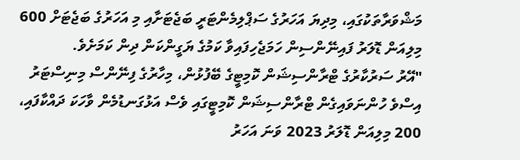މަޝްވަރާތަކުގައި، މިދިޔަ އަހަރުގެ ސަޕްލިމެންޓަރީ ބަޖެޓަށާއި މި އަހަރުގެ ބަޖެޓަށް 600 މިލިއަން ޑޮލަރު ފައިނޭންސިން ހަމަޖެހިފައިވާ ކަމުގެ ޔަގީންކަން ދިން ކަމަށެވެ.
"އޭރު ސަރުކާރުގެ ޓްރާންސިޝަން ކޮމިޓީގެ ބޭފުޅުން، މިހާރުގެ ފިނޭންސް މިނިސްޓަރު އިސްވެ ހުންނަވައިގެން ޓްރާންސިޝަން ކޮމިޓީގައި ވެސް އަޅުގަނޑުމެން ވާހަކަ ދައްކާފައި، 200 މިލިއަން ޑޮލަރު 2023 ވަނަ އަހަރު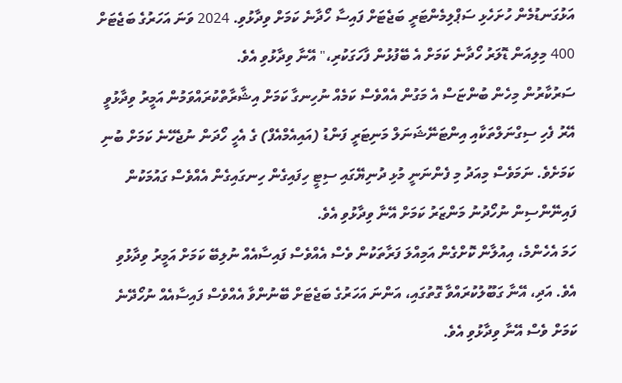އަޅުގަނޑުމެން ހުށަހެޅި ސަޕްލިމެންޓަރީ ބަޖެޓަށް ފައިސާ ހޯދާނެ ކަމަށް ވިދާޅުވި. 2024 ވަނަ އަހަރުގެ ބަޖެޓަށް 400 މިލިއަން ޑޮލަރު ހޯދާނެ ކަމަށް އެ ބޭފުޅުން ފާހަގަކުރި،" އޭނާ ވިދާޅުވި އެވެ.
ސަރުކާރުން މިހެން ބުންޏަސް އެ މަގުން އެއްވެސް ކަމެއް ނުހިނގާ ކަމަށް އިޝާރާތްކުރައްވަމުން އަމީރު ވިދާޅުވީ އޭރު ފެހި ސިގްނަލްތަކާއި އިންޓަނޭޝަނަލް މަނިޓަރީ ފަންޑު (އައިއެމްއެފް) ގެ އެހީ ހޯދަން ނުޖެހޭނެ ކަމަށް ބުނި ކަމަށެވެ. ނަމަވެސް މިއަދު މި ފެންނަނީ މުޅި ދުނިޔޭގައި ސިޓީ ހިފައިގެން ހިނގައިގެން އެއްވެސް ގައުމަކުން ފައިނޭންސިން ނުހޯދުނު މަންޒަރު ކަމަށް އޭނާ ވިދާޅުވި އެވެ.
ހަމަ އެހެންމެ، އިއުލާން ކޮށްގެން އަމިއްލަ ފަރާތަކުން ވެސް އެއްވެސް ފައިސާއެއް ނުލިބޭ ކަމަށް އަމީރު ވިދާޅުވި އެވެ. އަދި، އޭނާ ގަބޫލުކުރައްވާ ގޮތުގައި، އަންނަ އަހަރުގެ ބަޖެޓަށް ބޭނުންވާ އެއްވެސް ފައިސާއެއް ނުހޯދޭނެ ކަމަށް ވެސް އޭނާ ވިދާޅުވި އެވެ.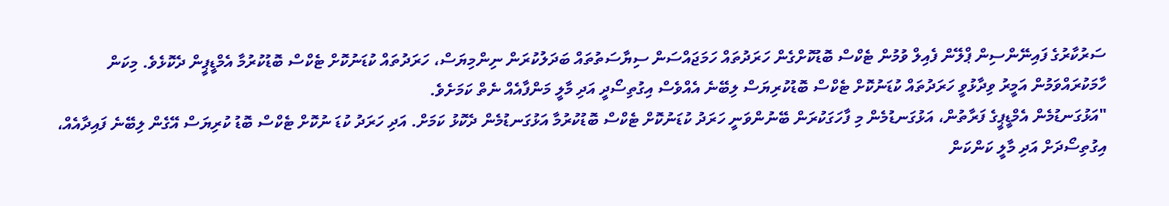ސަރުކާރުގެ ފައިނޭންސިން ޕްލޭން ފެއިލް ވުމުން ޓެކްސް ބޮޑުކޮށްގެން ހަރަދުތައް ހަމަޖައްސަން ސިޔާސަތުތައް ބަދަލުކުރަން ނިންމިޔަސް، ހަރަދުތައް ކުޑަނުކޮށް ޓެކްސް ބޮޑުކުރުމާ އެމްޑީޕީން ދެކޮޅެވެ. މިކަން ހާމަކުރައްވަމުން އަމީރު ވިދާޅުވީ ހަރަދުތައް ކުޑަނުކޮށް ޓެކްސް ބޮޑުކުރިޔަސް ލިބޭނެ އެއްވެސް އިގުތިސޯދީ އަދި މާލީ މަންފާއެއް ނެތް ކަމަށެވެ.
"އަޅުގަނޑުމެން އެމްޑީޕީގެ ފަރާތުން، އަޅުގަނޑުމެން މި ފާހަގަކުރަން ބޭނުންވަނީ ހަރަދު ކުޑަނުކޮށް ޓެކްސް ބޮޑުކުރުމާ އަޅުގަނޑުމެން ދެކޮޅު ކަމަށް. އަދި ހަރަދު ކުޑަ ނުކޮށް ޓެކްސް ބޮޑު ކުރިޔަސް އޭގެން ލިބޭނެ ފައިދާއެއް، އިގުތިސޯދަށް އަދި މާލީ ކަންކަން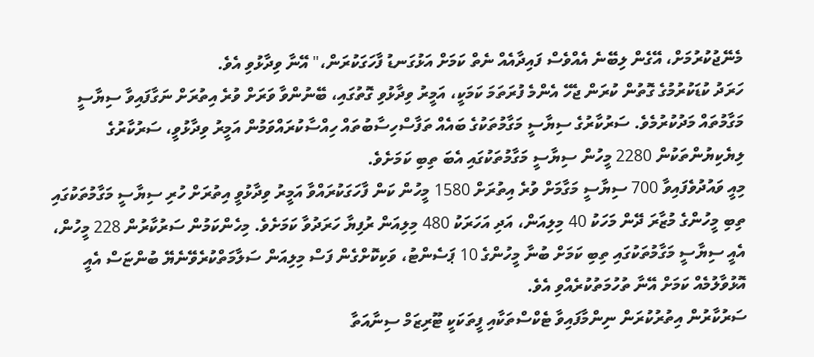މެނޭޖުކުރުމަށް، އޭގެން ލިބޭނެ އެއްވެސް ފައިދާއެއް ނެތް ކަމަށް އަޅުގަނޑު ފާހަގަކުރަން،" އޭނާ ވިދާޅުވި އެވެ.
ހަރަދު ކުޑަކުރުމުގެ ގޮތުން ކުރަން ޖެހޭ އެންމެ ފުރަތަމަ ކަމަކީ، އަމީރު ވިދާޅުވި ގޮތުގައި، ބޭނުންވާ ވަރަށް ވުރެ އިތުރަށް ނަގާފައިވާ ސިޔާސީ މަގާމުތައް މަދުކުރުމެވެ. ސަރުކާރުގެ ސިޔާސީ މަގާމުތަކުގެ ބައެއް ތަފާސްހިސާބުތައް ހިއްސާކުރައްވަމުން އަމީރު ވިދާޅުވީ، ސަރުކާރުގެ ލިޔެކިޔުންތަކުން 2280 މީހުން ސިޔާސީ މަގާމުތަކުގައި އެބަ ތިބި ކަމަށެވެ.
މިއީ ވައުދުވެފައިވާ 700 ސިޔާސީ މަގާމަށް ވުރެ އިތުރަށް 1580 މީހުން ކަން ފާހަގަކުރައްވާ އަމީރު ވިދާޅުވީ އިތުރަށް ހުރި ސިޔާސީ މަގާމުތަކުގައި ތިބި މީހުންގެ މުޒާރަ ދޭން މަހަކު 40 މިލިއަން، އަދި އަހަރަކު 480 މިލިއަން ރުފިޔާ ހަރަދުވާ ކަމަށެވެ. މިހެންކަމުން ސަރުކާރުން 228 މީހުން، އެއީ ސިޔާސީ މަގާމުތަކުގައި ތިބި ކަމަށް ބުނާ މީހުންގެ 10 ޕަސެންޓު، ވަކިކޮށްގެން ފަސް މިލިއަން ސަލާމަތްކުރެވޭނެޔޭ ބުންޏަސް އެއީ އޮޅުވާލުމެއް ކަމަށް އޭނާ ތުހުމަތުކުރެއްވި އެވެ.
ސަރުކާރުން އިތުރުކުރަން ނިންމާފައިވާ ޓެކްސްތަކާއި ފީތަކަކީ ޓޫރިޒަމް ސިނާއަތާ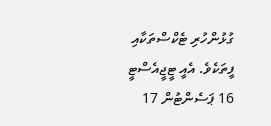ގުޅުންހުރި ޓެކްސްތަކާއި ފީތަކެވެ. އެއީ ޓީޖީއެސްޓީ 16 ޕަސެންޓުން 17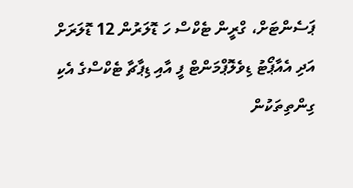ޕަސެންޓަށް، ގްރީން ޓެކްސް ހަ ޑޮލަރުން 12 ޑޮލަރަށް އަދި އެއާޕޯޓު ޑިވެލޮޕްމަންޓް ފީ އާއި ޑިޕާޗާ ޓެކްސްގެ އެކި ގިންތިތަކުން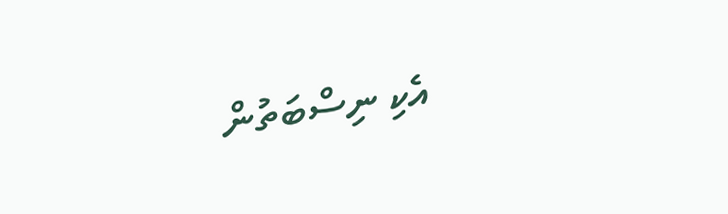އެކި ނިސްބަތުން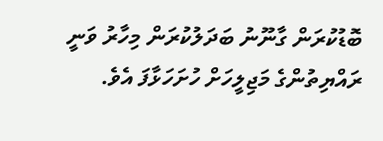ބޮޑުކުރަން ގާނޫނު ބަދަލުކުރަން މިހާރު ވަނީ ރައްޔިތުންގެ މަޖިލީހަށް ހުށަހަޅާފަ އެވެ.